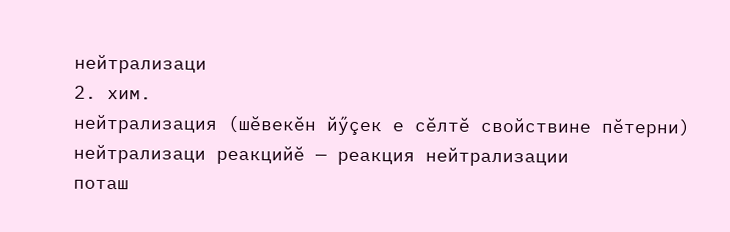нейтрализаци
2. хим.
нейтрализация (шĕвекĕн йӳçек е сĕлтĕ свойствине пĕтерни)
нейтрализаци реакцийĕ — реакция нейтрализации
поташ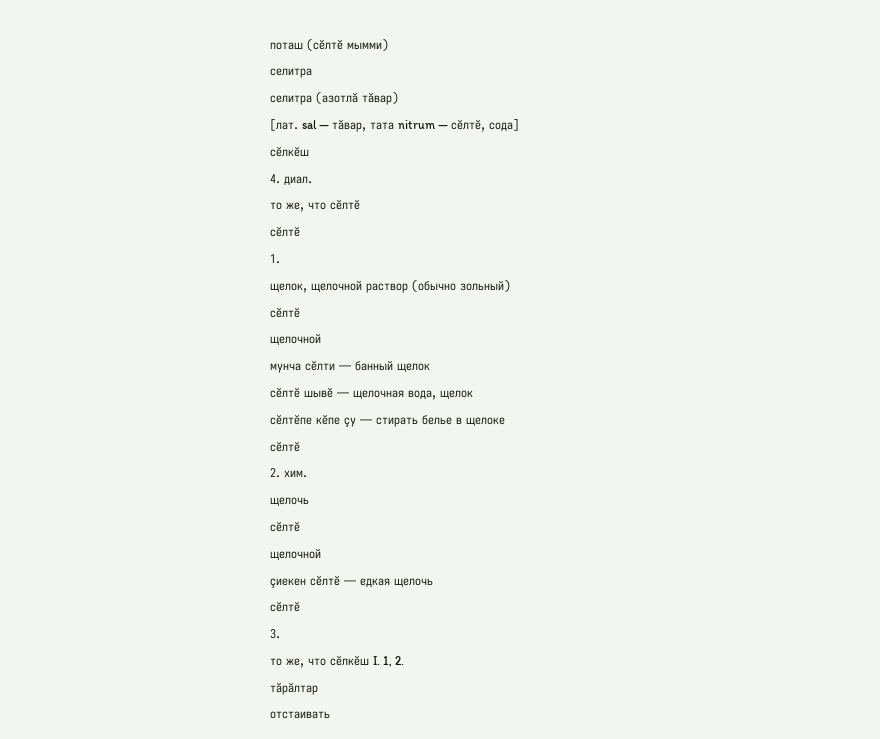поташ (сĕлтĕ мымми)
селитра
селитра (азотлă тăвар)
[лат. sal — тăвар, тата nitrum — сĕлтĕ, сода]
сĕлкĕш
4. диал.
то же, что сĕлтĕ
сĕлтĕ
1.
щелок, щелочной раствор (обычно зольный)
сĕлтĕ
щелочной
мунча сĕлти — банный щелок
сĕлтĕ шывĕ — щелочная вода, щелок
сĕлтĕпе кĕпе çу — стирать белье в щелоке
сĕлтĕ
2. хим.
щелочь
сĕлтĕ
щелочной
çиекен сĕлтĕ — едкая щелочь
сĕлтĕ
3.
то же, что сĕлкĕш I. 1, 2.
тăрăлтар
отстаивать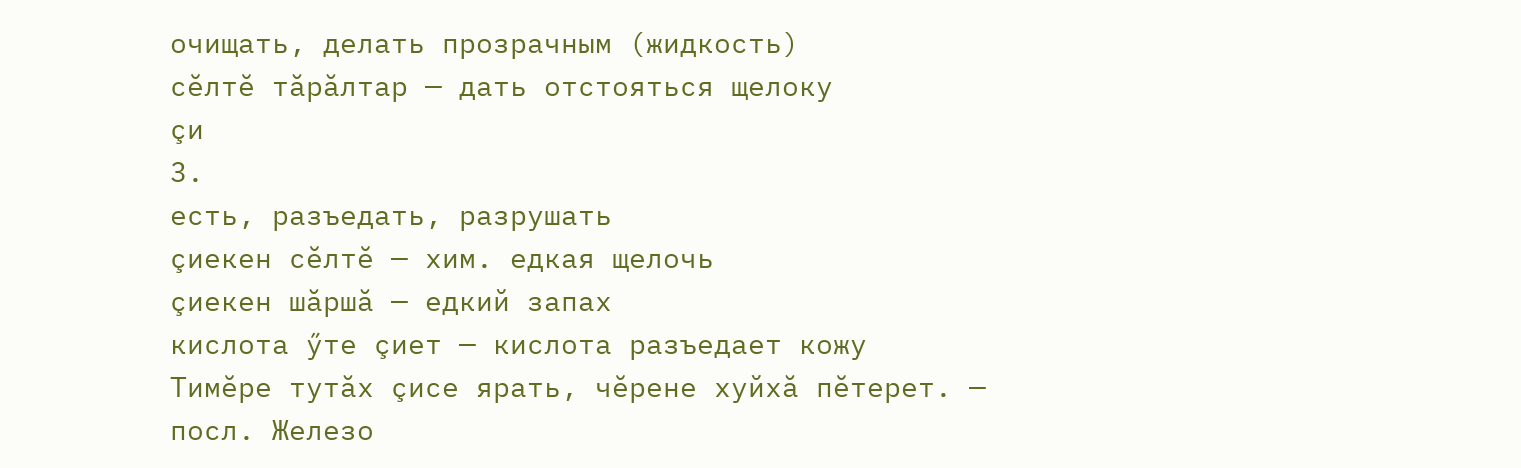очищать, делать прозрачным (жидкость)
сĕлтĕ тăрăлтар — дать отстояться щелоку
çи
3.
есть, разъедать, разрушать
çиекен сĕлтĕ — хим. едкая щелочь
çиекен шăршă — едкий запах
кислота ӳте çиет — кислота разъедает кожу
Тимĕре тутăх çисе ярать, чĕрене хуйхă пĕтерет. — посл. Железо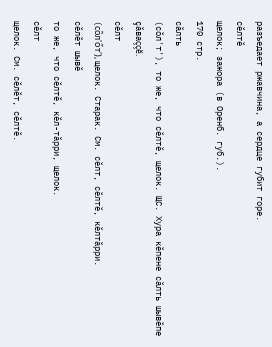разъедает ржавчина, а сердце губит горе.
сĕлтĕ
щелок; зажора (в Оренб. губ.).
170 стр.
сăлть
(сŏл'т'), то же, что сĕлтĕ, щелок. ЩС. Хура кĕпене сăлть шывĕпе çăваççĕ.
сĕлт
(сӧ̆л'ӧ̆т'), щелок. Старак. См. сĕлт, сĕлтĕ, кĕлтăрри.
сĕлĕт шывĕ
то же, что сĕлтĕ, кĕл-тăрри, щелок.
сĕлт
щелок. См. сĕлĕт, сĕлтĕ.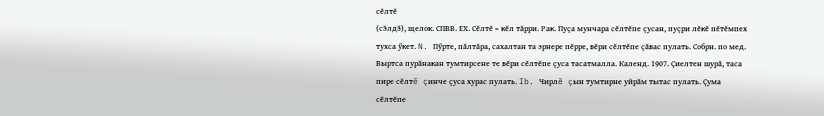сĕлтĕ
(сэ̆лдэ̆), щелок. СПВВ. ЕХ. Сĕлтĕ = кĕл тăрри. Рак. Пуçа мунчара сĕлтĕпе çусан, пуçри лĕкĕ пĕтĕмпех тухса ӳкет. N. Пӳрте, пăлтăра, сахалтан та эрнере пĕрре, вĕри сĕлтĕпе çăвас пулать. Собрн. по мед. Выртса пурăнакан тумтирсене те вĕри сĕлтĕпе çуса тасатмалла. Календ. 1907. Çиелтен шурă, таса пире сĕлтĕ çинче çуса хурас пулать. Ib. Чирлĕ çын тумтирне уйрăм тытас пулать. Çума сĕлтĕпе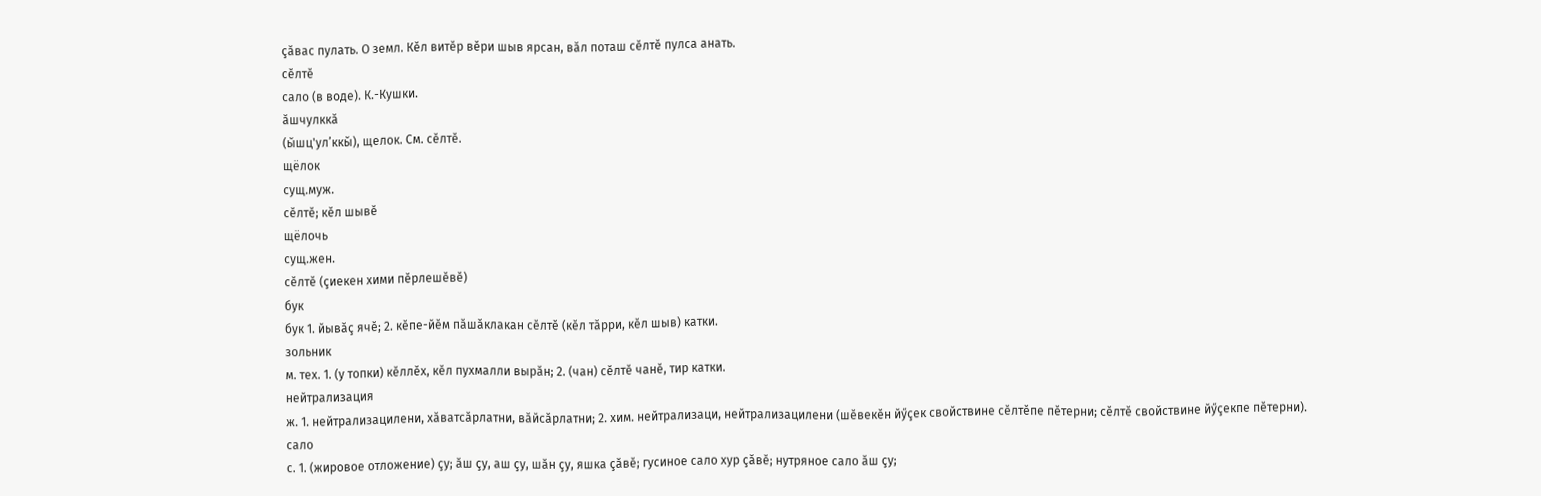çăвас пулать. О земл. Кĕл витĕр вĕри шыв ярсан, вăл поташ сĕлтĕ пулса анать.
сĕлтĕ
сало (в воде). К.-Кушки.
ăшчулккă
(ы̆шц'ул’ккы̆), щелок. См. сĕлтĕ.
щёлок
сущ.муж.
сĕлтĕ; кĕл шывĕ
щёлочь
сущ.жен.
сĕлтĕ (çиекен хими пĕрлешĕвĕ)
бук
бук 1. йывăç ячĕ; 2. кĕпе-йĕм пăшăклакан сĕлтĕ (кĕл тăрри, кĕл шыв) катки.
зольник
м. тех. 1. (у топки) кĕллĕх, кĕл пухмалли вырăн; 2. (чан) сĕлтĕ чанĕ, тир катки.
нейтрализация
ж. 1. нейтрализацилени, хăватсăрлатни, вăйсăрлатни; 2. хим. нейтрализаци, нейтрализацилени (шĕвекĕн йӳçек свойствине сĕлтĕпе пĕтерни; сĕлтĕ свойствине йӳçекпе пĕтерни).
сало
с. 1. (жировое отложение) çу; ăш çу, аш çу, шăн çу, яшка çăвĕ; гусиное сало хур çăвĕ; нутряное сало ăш çу;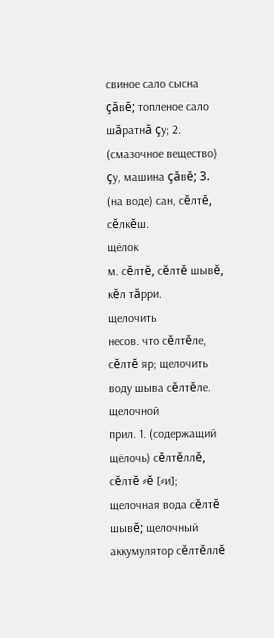свиное сало сысна çăвĕ; топленое сало шăратнă çу; 2. (смазочное вещество) çу, машина çăвĕ; 3. (на воде) сан, сĕлтĕ, сĕлкĕш.
щёлок
м. сĕлтĕ, сĕлтĕ шывĕ, кĕл тăрри.
щелочить
несов. что сĕлтĕле, сĕлтĕ яр; щелочить воду шыва сĕлтĕле.
щелочной
прил. 1. (содержащий щёлочь) сĕлтĕллĕ, сĕлтĕ ⸗ĕ [⸗и]; щелочная вода сĕлтĕ шывĕ; щелочный аккумулятор сĕлтĕллĕ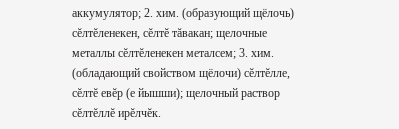аккумулятор; 2. хим. (образующий щёлочь) сĕлтĕленекен, сĕлтĕ тăвакан; щелочные металлы сĕлтĕленекен металсем; 3. хим. (обладающий свойством щёлочи) сĕлтĕлле, сĕлтĕ евĕр (е йышши); щелочный раствор сĕлтĕллĕ ирĕлчĕк.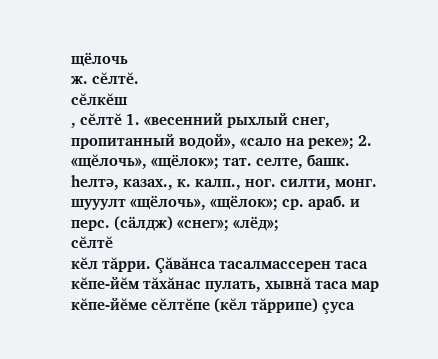щёлочь
ж. сĕлтĕ.
сĕлкĕш
, сĕлтĕ 1. «весенний рыхлый снег, пропитанный водой», «сало на реке»; 2. «щĕлочь», «щёлок»; тат. селте, башк. hелтә, казах., к. калп., ног. силти, монг. шууулт «щёлочь», «щёлок»; ср. араб. и перс. (сӓлдж) «снег»; «лёд»;
сĕлтĕ
кĕл тăрри. Çăвăнса тасалмассерен таса кĕпе-йĕм тăхăнас пулать, хывнă таса мар кĕпе-йĕме сĕлтĕпе (кĕл тăррипе) çуса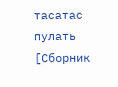тасатас пулать [Сборник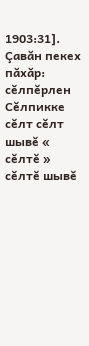1903:31].
Çавăн пекех пăхăр:
сĕлпĕрлен Сĕлпикке сĕлт сĕлт шывĕ « сĕлтĕ » сĕлтĕ шывĕ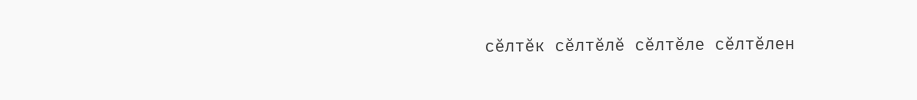сĕлтĕк сĕлтĕлĕ сĕлтĕле сĕлтĕлен